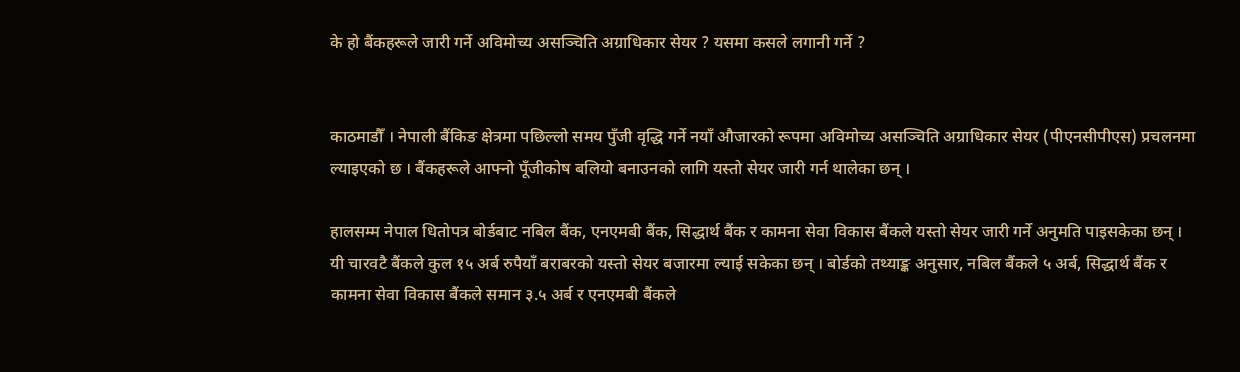के हो बैंकहरूले जारी गर्ने अविमोच्य असञ्चिति अग्राधिकार सेयर ? यसमा कसले लगानी गर्ने ?


काठमाडौँ । नेपाली बैंकिङ क्षेत्रमा पछिल्लो समय पुँजी वृद्धि गर्ने नयाँ औजारको रूपमा अविमोच्य असञ्चिति अग्राधिकार सेयर (पीएनसीपीएस) प्रचलनमा ल्याइएको छ । बैंकहरूले आफ्नो पूँजीकोष बलियो बनाउनको लागि यस्तो सेयर जारी गर्न थालेका छन् ।

हालसम्म नेपाल धितोपत्र बोर्डबाट नबिल बैंक, एनएमबी बैंक, सिद्धार्थ बैंक र कामना सेवा विकास बैंकले यस्तो सेयर जारी गर्ने अनुमति पाइसकेका छन् । यी चारवटै बैंकले कुल १५ अर्ब रुपैयाँ बराबरको यस्तो सेयर बजारमा ल्याई सकेका छन् । बोर्डको तथ्याङ्क अनुसार, नबिल बैंकले ५ अर्ब, सिद्धार्थ बैंक र कामना सेवा विकास बैंकले समान ३.५ अर्ब र एनएमबी बैंकले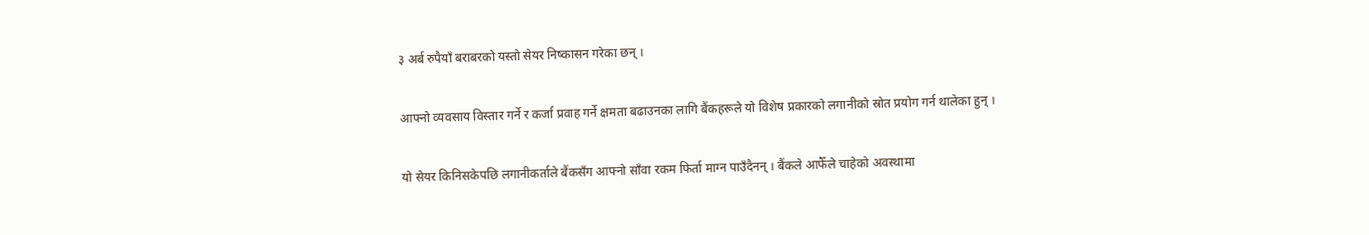३ अर्ब रुपैयाँ बराबरको यस्तो सेयर निष्कासन गरेका छन् ।

आफ्नो व्यवसाय विस्तार गर्ने र कर्जा प्रवाह गर्ने क्षमता बढाउनका लागि बैंकहरूले यो विशेष प्रकारको लगानीको स्रोत प्रयोग गर्न थालेका हुन् ।

यो सेयर किनिसकेपछि लगानीकर्ताले बैंकसँग आफ्नो साँवा रकम फिर्ता माग्न पाउँदैनन् । बैंकले आफैँले चाहेको अवस्थामा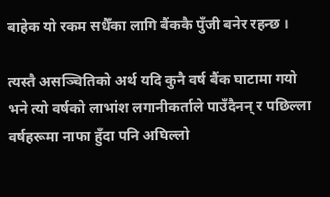बाहेक यो रकम सधैँका लागि बैंककै पुँजी बनेर रहन्छ ।

त्यस्तै असञ्चितिको अर्थ यदि कुनै वर्ष बैंक घाटामा गयो भने त्यो वर्षको लाभांश लगानीकर्ताले पाउँदैनन् र पछिल्ला वर्षहरूमा नाफा हुँदा पनि अघिल्लो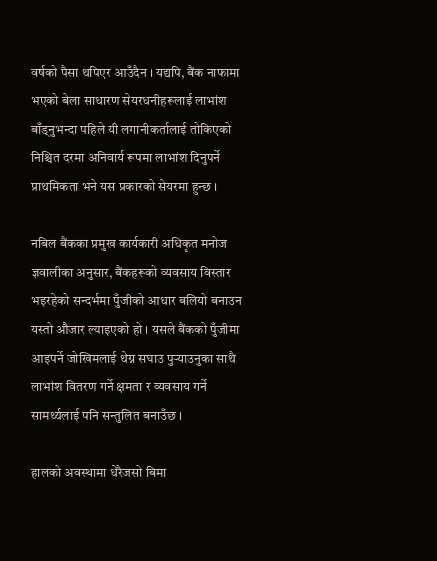वर्षको पैसा थपिएर आउँदैन । यद्यपि, बैंक नाफामा भएको बेला साधारण सेयरधनीहरूलाई लाभांश बाँड्नुभन्दा पहिले यी लगानीकर्तालाई तोकिएको निश्चित दरमा अनिवार्य रूपमा लाभांश दिनुपर्ने प्राथमिकता भने यस प्रकारको सेयरमा हुन्छ ।

नबिल बैंकका प्रमुख कार्यकारी अधिकृत मनोज ज्ञवालीका अनुसार, बैंकहरूको व्यवसाय विस्तार भइरहेको सन्दर्भमा पुँजीको आधार बलियो बनाउन यस्तो औजार ल्याइएको हो । यसले बैंकको पुँजीमा आइपर्ने जोखिमलाई थेग्न सघाउ पुर्‍याउनुका साथै लाभांश वितरण गर्ने क्षमता र व्यवसाय गर्ने सामर्थ्यलाई पनि सन्तुलित बनाउँछ ।

हालको अवस्थामा धेरैजसो बिमा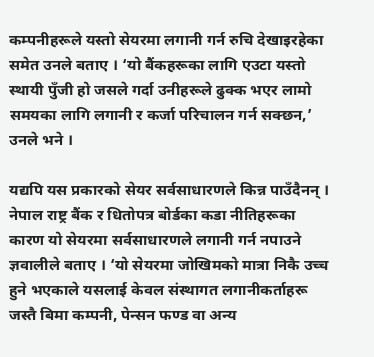कम्पनीहरूले यस्तो सेयरमा लगानी गर्न रुचि देखाइरहेका समेत उनले बताए । ‘यो बैंकहरूका लागि एउटा यस्तो स्थायी पुँजी हो जसले गर्दा उनीहरूले ढुक्क भएर लामो समयका लागि लगानी र कर्जा परिचालन गर्न सक्छन,’ उनले भने ।

यद्यपि यस प्रकारको सेयर सर्वसाधारणले किन्न पाउँदैनन् । नेपाल राष्ट्र बैंक र धितोपत्र बोर्डका कडा नीतिहरूका कारण यो सेयरमा सर्वसाधारणले लगानी गर्न नपाउने ज्ञवालीले बताए । ‘यो सेयरमा जोखिमको मात्रा निकै उच्च हुने भएकाले यसलाई केवल संस्थागत लगानीकर्ताहरू जस्तै बिमा कम्पनी, पेन्सन फण्ड वा अन्य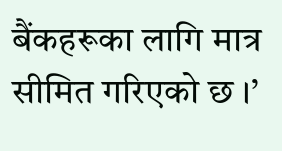बैंकहरूका लागि मात्र सीमित गरिएको छ ।’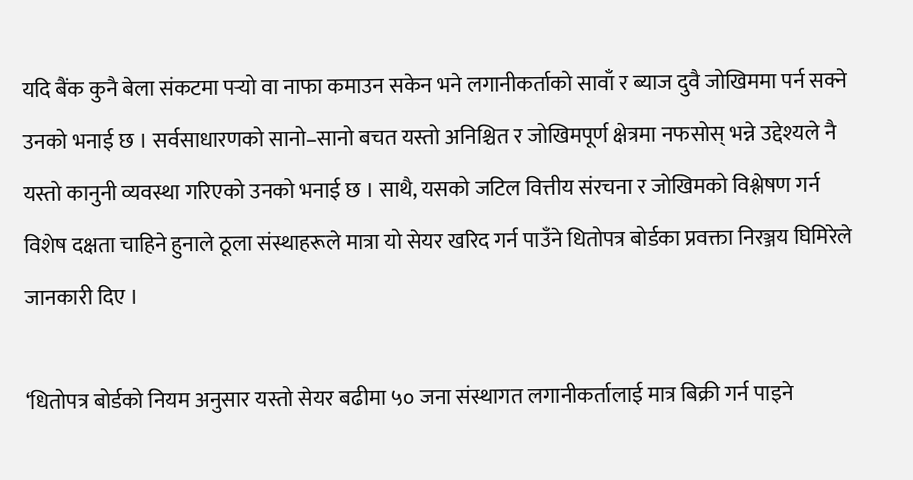यदि बैंक कुनै बेला संकटमा पर्‍यो वा नाफा कमाउन सकेन भने लगानीकर्ताको सावाँ र ब्याज दुवै जोखिममा पर्न सक्ने उनको भनाई छ । सर्वसाधारणको सानो–सानो बचत यस्तो अनिश्चित र जोखिमपूर्ण क्षेत्रमा नफसोस् भन्ने उद्देश्यले नै यस्तो कानुनी व्यवस्था गरिएको उनको भनाई छ । साथै, यसको जटिल वित्तीय संरचना र जोखिमको विश्लेषण गर्न विशेष दक्षता चाहिने हुनाले ठूला संस्थाहरूले मात्रा यो सेयर खरिद गर्न पाउँने धितोपत्र बोर्डका प्रवक्ता निरञ्जय घिमिरेले जानकारी दिए ।

‘धितोपत्र बोर्डको नियम अनुसार यस्तो सेयर बढीमा ५० जना संस्थागत लगानीकर्तालाई मात्र बिक्री गर्न पाइने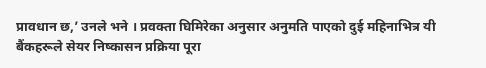प्रावधान छ,’ उनले भने । प्रवक्ता घिमिरेका अनुसार अनुमति पाएको दुई महिनाभित्र यी बैंकहरूले सेयर निष्कासन प्रक्रिया पूरा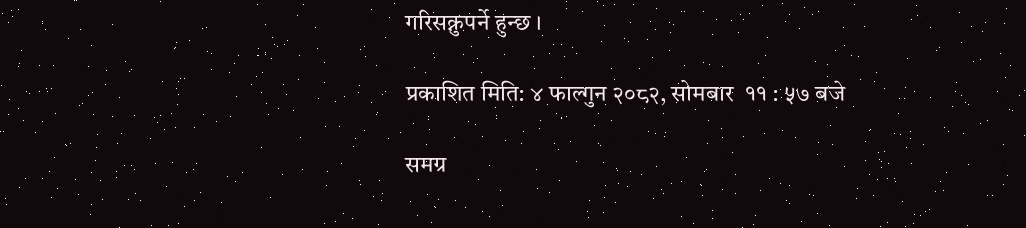गरिसक्नुपर्ने हुन्छ ।

प्रकाशित मिति: ४ फाल्गुन २०८२, सोमबार  ११ : ५७ बजे

समग्र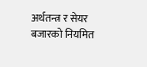अर्थतन्त्र र सेयर बजारको नियमित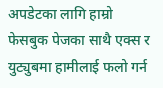अपडेटका लागि हाम्रो फेसबुक पेजका साथै एक्स र युट्युबमा हामीलाई फलो गर्न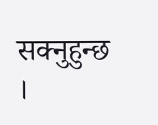सक्नुहुन्छ  ।